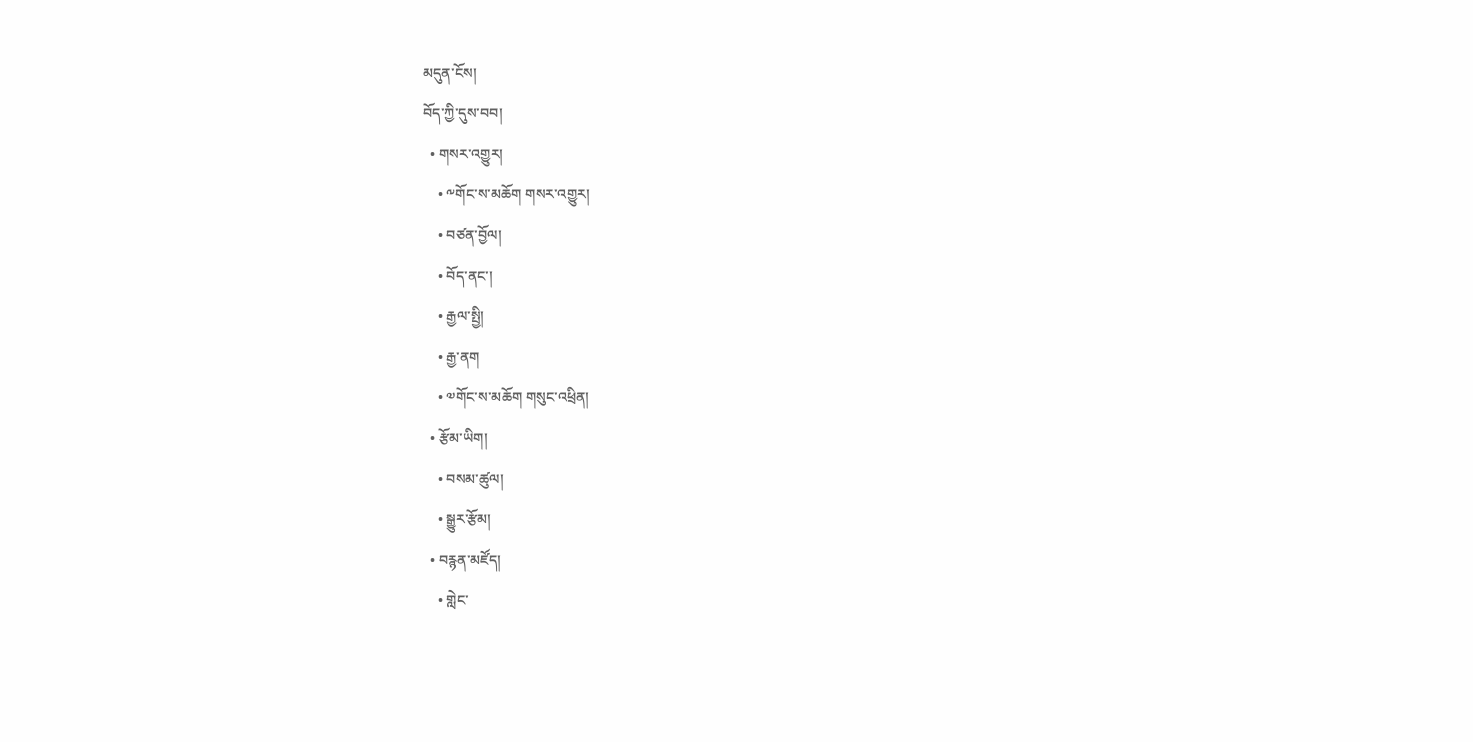མདུན་ངོས།
བོད་ཀྱི་དུས་བབ།
  • གསར་འགྱུར།
    • ༸གོང་ས་མཆོག གསར་འགྱུར།
    • བཙན་བྱོལ།
    • བོད་ནང་།
    • རྒྱལ་སྤྱི།
    • རྒྱ་ནག
    • ༧གོང་ས་མཆོག གསུང་འཕྲིན།
  • རྩོམ་ཡིག།
    • བསམ་ཚུལ།
    • སྒྱུར་རྩོམ།
  • བརྙན་མཛོད།
    • གླེང་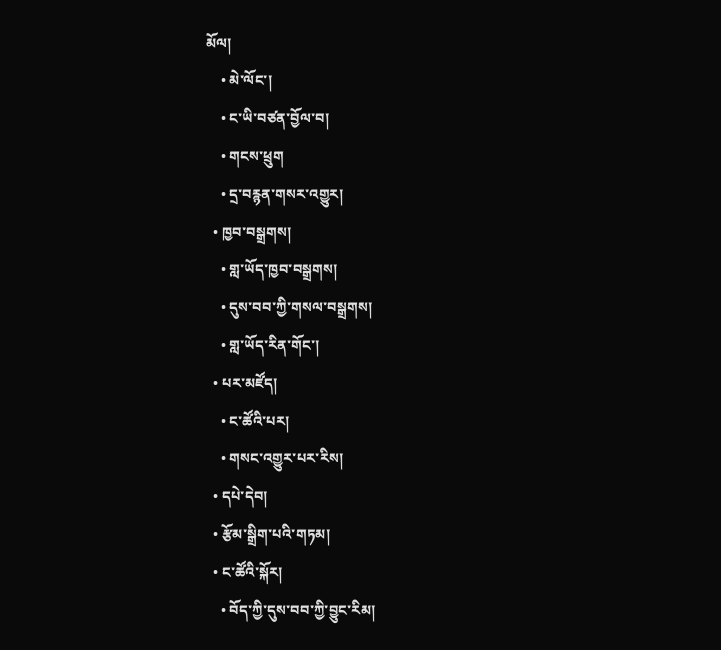མོལ།
    • མེ་ལོང་།
    • ང་ཡི་བཙན་བྱོལ་བ།
    • གངས་ཕྲུག
    • དྲ་བརྙན་གསར་འགྱུར།
  • ཁྱབ་བསྒྲགས།
    • གླ་ཡོད་ཁྱབ་བསྒྲགས།
    • དུས་བབ་ཀྱི་གསལ་བསྒྲགས།
    • གླ་ཡོད་རིན་གོང་།
  • པར་མཛོད།
    • ང་ཚོའི་པར།
    • གསང་འགྱུར་པར་རིས།
  • དཔེ་དེབ།
  • རྩོམ་སྒྲིག་པའི་གཏམ།
  • ང་ཚོའི་སྐོར།
    • བོད་ཀྱི་དུས་བབ་ཀྱི་བྱུང་རིམ།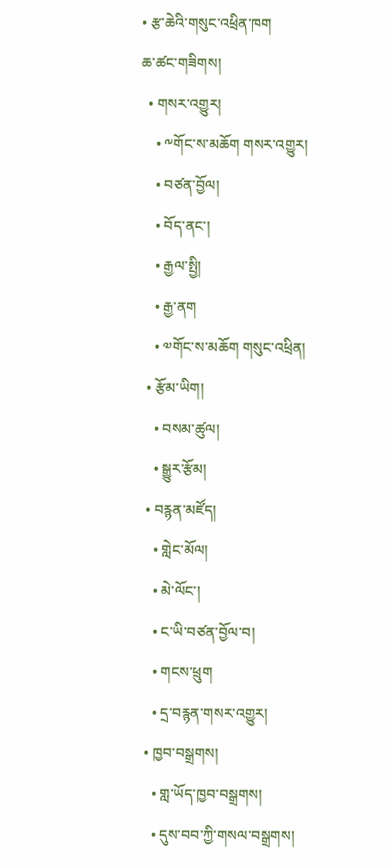• རྩ་ཆེའི་གསུང་འཕྲིན་ཁག
ཆ་ཚང་གཟིགས།
  • གསར་འགྱུར།
    • ༸གོང་ས་མཆོག གསར་འགྱུར།
    • བཙན་བྱོལ།
    • བོད་ནང་།
    • རྒྱལ་སྤྱི།
    • རྒྱ་ནག
    • ༧གོང་ས་མཆོག གསུང་འཕྲིན།
  • རྩོམ་ཡིག།
    • བསམ་ཚུལ།
    • སྒྱུར་རྩོམ།
  • བརྙན་མཛོད།
    • གླེང་མོལ།
    • མེ་ལོང་།
    • ང་ཡི་བཙན་བྱོལ་བ།
    • གངས་ཕྲུག
    • དྲ་བརྙན་གསར་འགྱུར།
  • ཁྱབ་བསྒྲགས།
    • གླ་ཡོད་ཁྱབ་བསྒྲགས།
    • དུས་བབ་ཀྱི་གསལ་བསྒྲགས།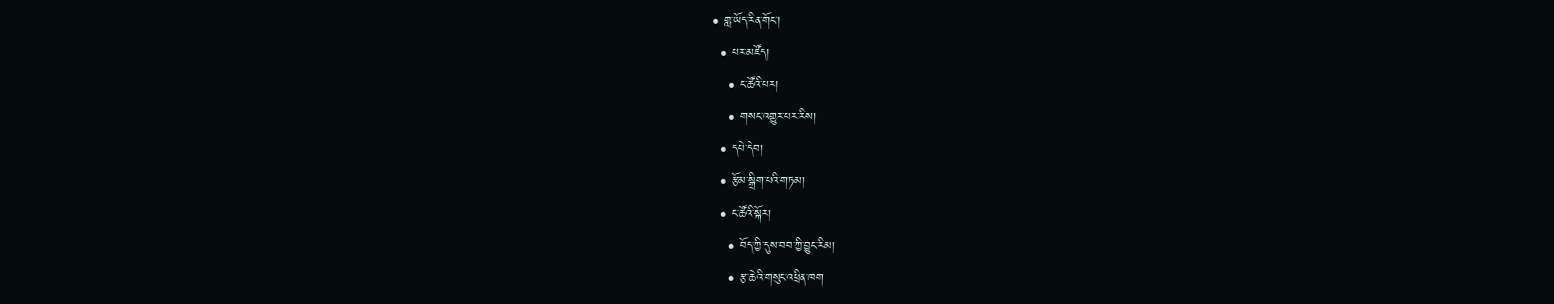• གླ་ཡོད་རིན་གོང་།
  • པར་མཛོད།
    • ང་ཚོའི་པར།
    • གསང་འགྱུར་པར་རིས།
  • དཔེ་དེབ།
  • རྩོམ་སྒྲིག་པའི་གཏམ།
  • ང་ཚོའི་སྐོར།
    • བོད་ཀྱི་དུས་བབ་ཀྱི་བྱུང་རིམ།
    • རྩ་ཆེའི་གསུང་འཕྲིན་ཁག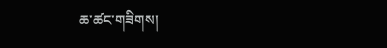ཆ་ཚང་གཟིགས།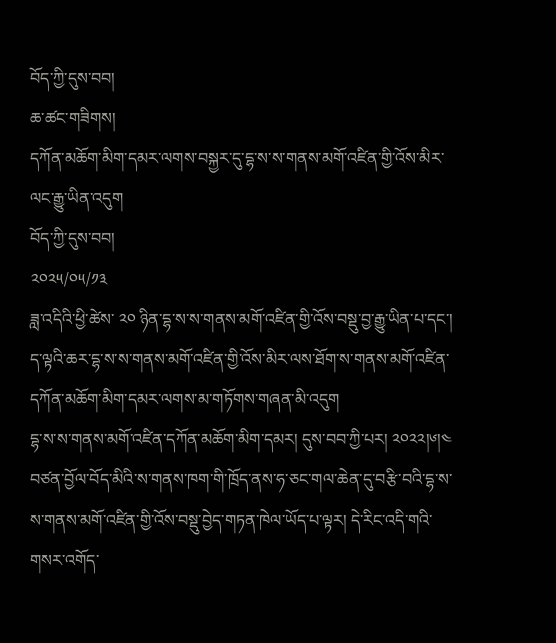བོད་ཀྱི་དུས་བབ།
ཆ་ཚང་གཟིགས།
དཀོན་མཆོག་མིག་དམར་ལགས་བསྐྱར་དུ་དྷ་ས་ས་གནས་མགོ་འཛིན་གྱི་འོས་མིར་ལང་རྒྱུ་ཡིན་འདུག
བོད་ཀྱི་དུས་བབ།
༢༠༢༥/༠༥/༡༣
ཟླ་འདིའི་ཕྱི་ཚེས་ ༢༠ ཉིན་དྷ་ས་ས་གནས་མགོ་འཛིན་གྱི་འོས་བསྡུ་བྱ་རྒྱུ་ཡིན་པ་དང་། ད་ལྟའི་ཆར་དྷ་ས་ས་གནས་མགོ་འཛིན་གྱི་འོས་མིར་ལས་ཐོག་ས་གནས་མགོ་འཛིན་དཀོན་མཆོག་མིག་དམར་ལགས་མ་གཏོགས་གཞན་མི་འདུག
དྷ་ས་ས་གནས་མགོ་འཛིན་དཀོན་མཆོག་མིག་དམར། དུས་བབ་ཀྱི་པར། ༢༠༢༢།༦།༤
བཙན་བྱོལ་བོད་མིའི་ས་གནས་ཁག་གི་ཁྲོད་ནས་ཧ་ཅང་གལ་ཆེན་དུ་བརྩི་བའི་དྷ་ས་ས་གནས་མགོ་འཛིན་གྱི་འོས་བསྡུ་བྱེད་གཏན་ཁེལ་ཡོད་པ་ལྟར། དེ་རིང་འདི་གའི་གསར་འགོད་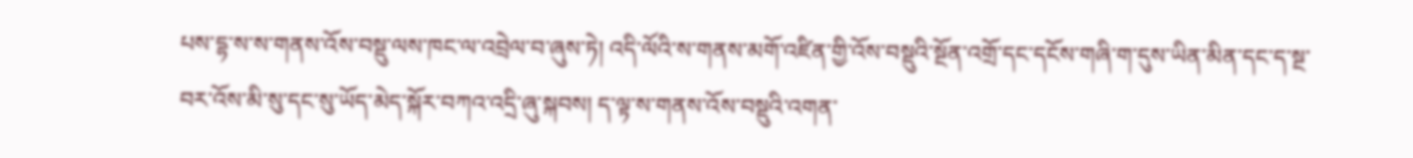པས་དྷ་ས་ས་གནས་འོས་བསྡུ་ལས་ཁང་ལ་འབྲེལ་བ་ཞུས་ཏེ། འདི་ལོའི་ས་གནས་མགོ་འཛིན་གྱི་འོས་བསྡུའི་སྔོན་འགྲོ་དང་དངོས་གཞི་ག་དུས་ཡིན་མིན་དང་ད་སྔ་བར་འོས་མི་སུ་དང་སུ་ཡོད་མེད་སྐོར་བཀའ་འདྲི་ཞུ་སྐབས། ད་ལྟ་ས་གནས་འོས་བསྡུའི་འགན་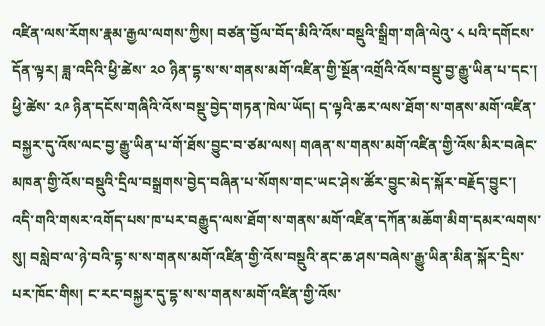འཛིན་ལས་རོགས་རྣམ་རྒྱལ་ལགས་ཀྱིས། བཙན་བྱོལ་བོད་མིའི་འོས་བསྡུའི་སྒྲིག་གཞི་ལེའུ་ ༨ པའི་དགོངས་དོན་ལྟར། ཟླ་འདིའི་ཕྱི་ཚེས་ ༢༠ ཉིན་དྷ་ས་ས་གནས་མགོ་འཛིན་གྱི་སྔོན་འགྲོའི་འོས་བསྡུ་བྱ་རྒྱུ་ཡིན་པ་དང་། ཕྱི་ཚེས་ ༢༩ ཉིན་དངོས་གཞིའི་འོས་བསྡུ་བྱེད་གཏན་ཁེལ་ཡོད། ད་ལྟའི་ཆར་ལས་ཐོག་ས་གནས་མགོ་འཛིན་བསྐྱར་དུ་འོས་ལང་བྱ་རྒྱུ་ཡིན་པ་གོ་ཐོས་བྱུང་བ་ཙམ་ལས། གཞན་ས་གནས་མགོ་འཛིན་གྱི་འོས་མིར་བཞེང་མཁན་གྱི་འོས་བསྡུའི་དྲིལ་བསྒྲགས་བྱེད་བཞིན་པ་སོགས་གང་ཡང་ཤེས་ཚོར་བྱུང་མེད་སྐོར་བརྗོད་བྱུང་།
འདི་གའི་གསར་འགོད་པས་ཁ་པར་བརྒྱུད་ལས་ཐོག་ས་གནས་མགོ་འཛིན་དཀོན་མཆོག་མིག་དམར་ལགས་སུ། བསླེབ་ལ་ཉེ་བའི་དྷ་ས་ས་གནས་མགོ་འཛིན་གྱི་འོས་བསྡུའི་ནང་ཆ་ཤས་བཞེས་རྒྱུ་ཡིན་མིན་སྐོར་དྲིས་པར་ཁོང་གིས། ང་རང་བསྐྱར་དུ་དྷ་ས་ས་གནས་མགོ་འཛིན་གྱི་འོས་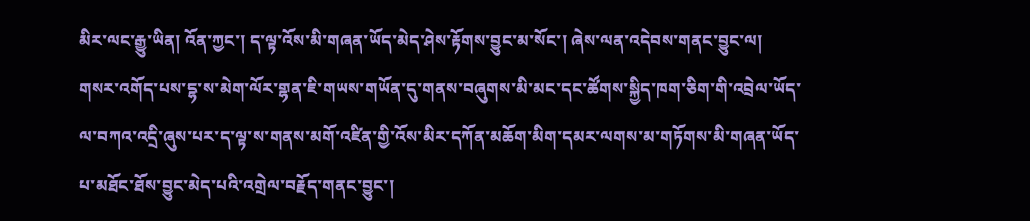མིར་ལང་རྒྱུ་ཡིན། འོན་ཀྱང་། ད་ལྟ་འོས་མི་གཞན་ཡོད་མེད་ཤེས་རྟོགས་བྱུང་མ་སོང་། ཞེས་ལན་འདེབས་གནང་བྱུང་ལ། གསར་འགོད་པས་དྷ་ས་མེག་ལོར་གྷན་ཇི་གཡས་གཡོན་དུ་གནས་བཞུགས་མི་མང་དང་ཚོགས་སྐྱིད་ཁག་ཅིག་གི་འབྲེལ་ཡོད་ལ་བཀའ་འདྲི་ཞུས་པར་ད་ལྟ་ས་གནས་མགོ་འཛིན་གྱི་འོས་མིར་དཀོན་མཆོག་མིག་དམར་ལགས་མ་གཏོགས་མི་གཞན་ཡོད་པ་མཐོང་ཐོས་བྱུང་མེད་པའི་འགྲེལ་བརྗོད་གནང་བྱུང་།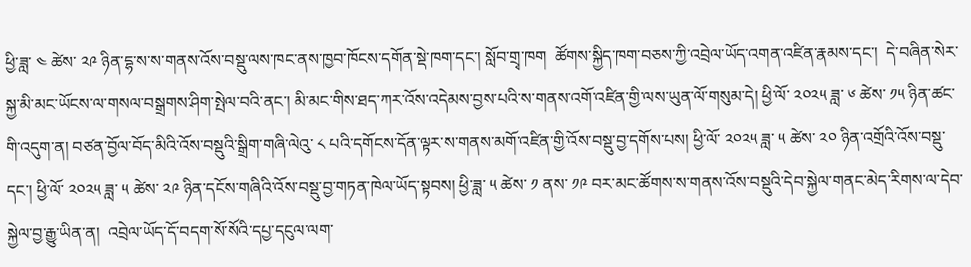ཕྱི་ཟླ་ ༤ ཚེས་ ༢༩ ཉིན་དྷ་ས་ས་གནས་འོས་བསྡུ་ལས་ཁང་ནས་ཁྱབ་ཁོངས་དགོན་སྡེ་ཁག་དང་། སློབ་གྲྭ་ཁག  ཚོགས་སྐྱིད་ཁག་བཅས་ཀྱི་འབྲེལ་ཡོད་འགན་འཛིན་རྣམས་དང་།  དེ་བཞིན་སེར་སྐྱ་མི་མང་ཡོངས་ལ་གསལ་བསྒྲགས་ཤིག་སྤེལ་བའི་ནང་། མི་མང་གིས་ཐད་ཀར་འོས་འདེམས་བྱས་པའི་ས་གནས་འགོ་འཛིན་གྱི་ལས་ཡུན་ལོ་གསུམ་དེ། ཕྱི་ལོ་ ༢༠༢༥ ཟླ་ ༦ ཚེས་ ༡༥ ཉིན་ཚང་གི་འདུག་ན། བཙན་བྱོལ་བོད་མིའི་འོས་བསྡུའི་སྒྲིག་གཞི་ལེའུ་ ༨ པའི་དགོངས་དོན་ལྟར་ས་གནས་མགོ་འཛིན་གྱི་འོས་བསྡུ་བྱ་དགོས་པས། ཕྱི་ལོ་ ༢༠༢༥ ཟླ་ ༥ ཚེས་ ༢༠ ཉིན་འགྲོའི་འོས་བསྡུ་དང་། ཕྱི་ལོ་ ༢༠༢༥ ཟླ་ ༥ ཚེས་ ༢༩ ཉིན་དངོས་གཞིའི་འོས་བསྡུ་བྱ་གཏན་ཁེལ་ཡོད་སྟབས། ཕྱི་ཟླ་ ༥ ཚེས་ ༡ ནས་ ༡༩ བར་མང་ཚོགས་ས་གནས་འོས་བསྡུའི་དེབ་སྐྱེལ་གནང་མེད་རིགས་ལ་དེབ་སྐྱེལ་བྱ་རྒྱུ་ཡིན་ན།  འབྲེལ་ཡོད་དོ་བདག་སོ་སོའི་དཔྱ་དངུལ་ལག་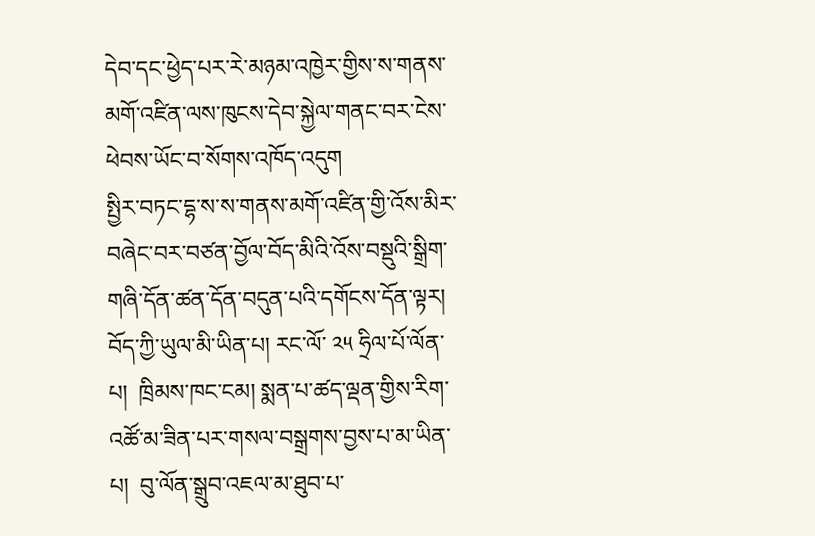དེབ་དང་ཕྱེད་པར་རེ་མཉམ་འཁྱེར་གྱིས་ས་གནས་མགོ་འཛིན་ལས་ཁུངས་དེབ་སྐྱེལ་གནང་བར་ངེས་ཕེབས་ཡོང་བ་སོགས་འཁོད་འདུག
སྤྱིར་བཏང་དྷ་ས་ས་གནས་མགོ་འཛིན་གྱི་འོས་མིར་བཞེང་བར་བཙན་བྱོལ་བོད་མིའི་འོས་བསྡུའི་སྒྲིག་གཞི་དོན་ཚན་དོན་བདུན་པའི་དགོངས་དོན་ལྟར།  བོད་ཀྱི་ཡུལ་མི་ཡིན་པ། རང་ལོ་ ༢༥ ཧྲིལ་པོ་ལོན་པ།  ཁྲིམས་ཁང་ངམ། སྨན་པ་ཚད་ལྡན་གྱིས་རིག་འཚོ་མ་ཟིན་པར་གསལ་བསྒྲགས་བྱས་པ་མ་ཡིན་པ།  བུ་ལོན་སྒྲུབ་འཇལ་མ་ཐུབ་པ་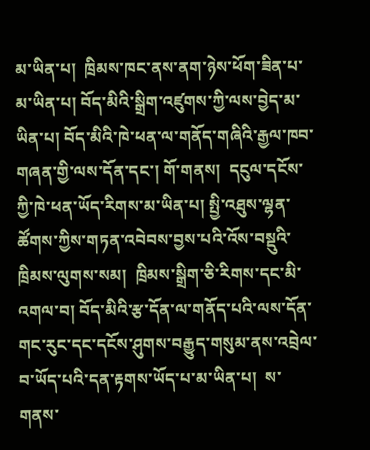མ་ཡིན་པ།  ཁྲིམས་ཁང་ནས་ནག་ཉེས་ཕོག་ཟིན་པ་མ་ཡིན་པ། བོད་མིའི་སྒྲིག་འཛུགས་ཀྱི་ལས་བྱེད་མ་ཡིན་པ། བོད་མིའི་ཁེ་ཕན་ལ་གནོད་གཞིའི་རྒྱལ་ཁབ་གཞན་གྱི་ལས་དོན་དང་། གོ་གནས།  དངུལ་དངོས་ཀྱི་ཁེ་ཕན་ཡོད་རིགས་མ་ཡིན་པ། སྤྱི་འཐུས་ལྷན་ཚོགས་ཀྱིས་གཏན་འབེབས་བྱས་པའི་འོས་བསྡུའི་ཁྲིམས་ལུགས་སམ།  ཁྲིམས་སྒྲིག་ཅི་རིགས་དང་མི་འགལ་བ། བོད་མིའི་རྩ་དོན་ལ་གནོད་པའི་ལས་དོན་གང་རུང་དང་དངོས་ཤུགས་བརྒྱུད་གསུམ་ནས་འབྲེལ་བ་ཡོད་པའི་དན་རྟགས་ཡོད་པ་མ་ཡིན་པ།  ས་གནས་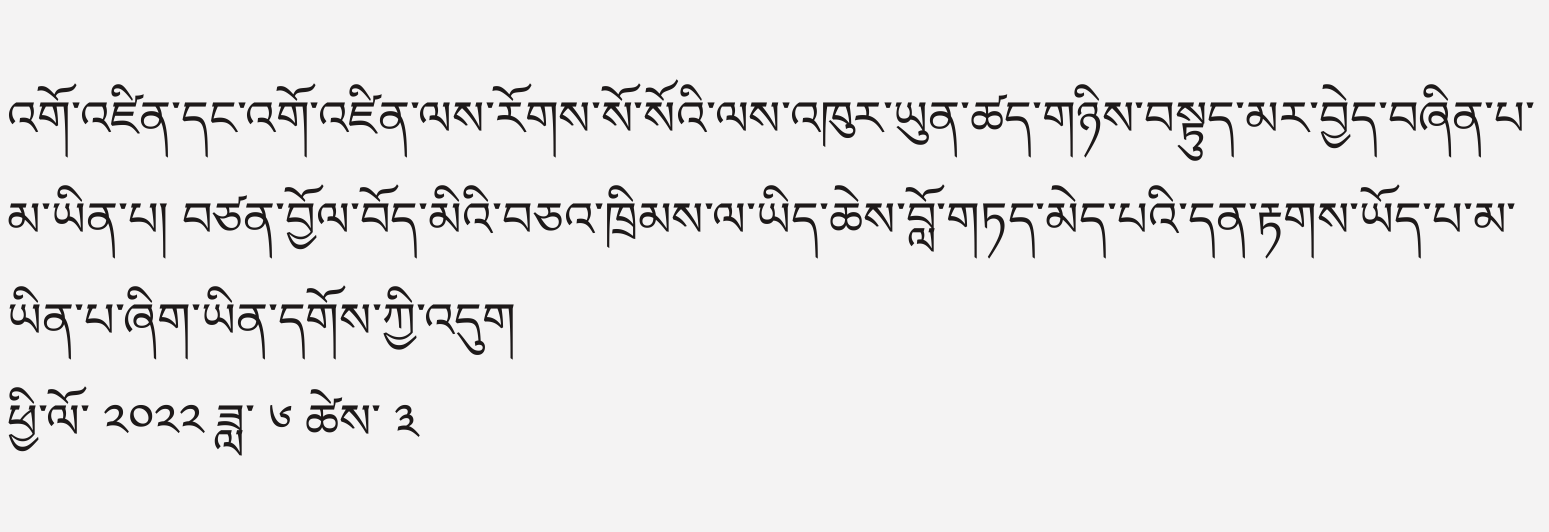འགོ་འཛིན་དང་འགོ་འཛིན་ལས་རོགས་སོ་སོའི་ལས་འཁུར་ཡུན་ཚད་གཉིས་བསྟུད་མར་བྱེད་བཞིན་པ་མ་ཡིན་པ། བཙན་བྱོལ་བོད་མིའི་བཅའ་ཁྲིམས་ལ་ཡིད་ཆེས་བློ་གཏད་མེད་པའི་དན་རྟགས་ཡོད་པ་མ་ཡིན་པ་ཞིག་ཡིན་དགོས་ཀྱི་འདུག
ཕྱི་ལོ་ ༢༠༢༢ ཟླ་ ༦ ཚེས་ ༣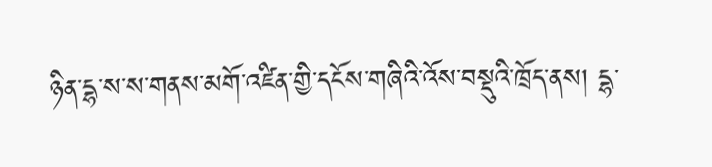ཉིན་དྷ་ས་ས་གནས་མགོ་འཛིན་གྱི་དངོས་གཞིའི་འོས་བསྡུའི་ཁྲོད་ནས། དྷ་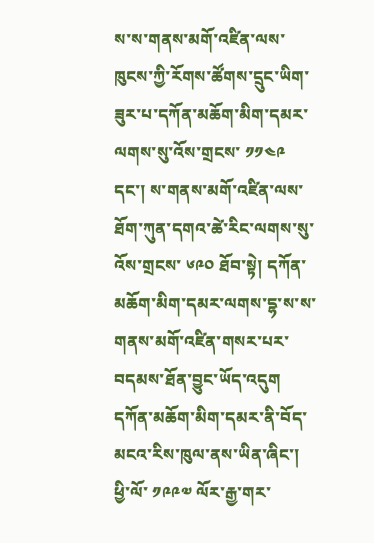ས་ས་གནས་མགོ་འཛིན་ལས་ཁུངས་ཀྱི་རོགས་ཚོགས་དྲུང་ཡིག་ཟུར་པ་དཀོན་མཆོག་མིག་དམར་ལགས་སུ་འོས་གྲངས་ ༡༡༤༩ དང་། ས་གནས་མགོ་འཛིན་ལས་ཐོག་ཀུན་དགའ་ཚེ་རིང་ལགས་སུ་འོས་གྲངས་ ༦༩༠ ཐོབ་སྟེ། དཀོན་མཆོག་མིག་དམར་ལགས་དྷ་ས་ས་གནས་མགོ་འཛིན་གསར་པར་བདམས་ཐོན་བྱུང་ཡོད་འདུག དཀོན་མཆོག་མིག་དམར་ནི་བོད་མངའ་རིས་ཁུལ་ནས་ཡིན་ཞིང་། ཕྱི་ལོ་ ༡༩༩༧ ལོར་རྒྱ་གར་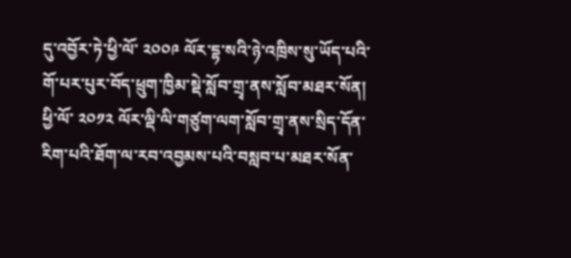དུ་འབྱོར་ཏེ་ཕྱི་ལོ་ ༢༠༠༩ ལོར་དྷ་སའི་ཉེ་འཁྲིས་སུ་ཡོད་པའི་གོ་པར་པུར་བོད་ཕྲུག་ཁྱིམ་སྡེ་སློབ་གྲྭ་ནས་སློབ་མཐར་སོན། ཕྱི་ལོ་ ༢༠༡༢ ལོར་ལྡི་ལི་གཙུག་ལག་སློབ་གྲྭ་ནས་སྲིད་དོན་རིག་པའི་ཐོག་ལ་རབ་འབྱམས་པའི་བསླབ་པ་མཐར་སོན་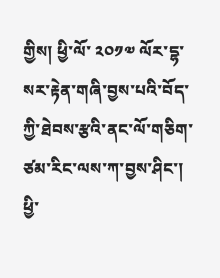གྱིས། ཕྱི་ལོ་ ༢༠༡༧ ལོར་དྷ་སར་རྟེན་གཞི་བྱས་པའི་བོད་ཀྱི་ཐེབས་རྩའི་ནང་ལོ་གཅིག་ཙམ་རིང་ལས་ཀ་བྱས་ཤིང་། ཕྱི་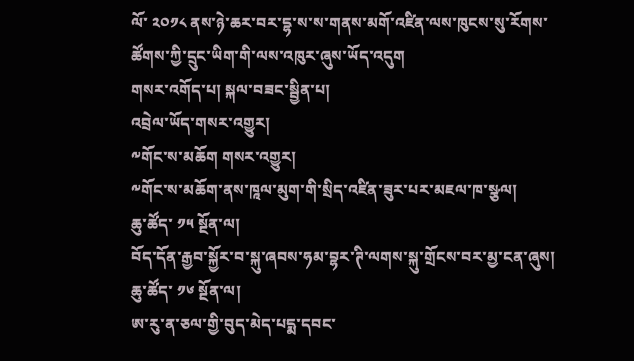ལོ་ ༢༠༡༨ ནས་ཉེ་ཆར་བར་དྷ་ས་ས་གནས་མགོ་འཛིན་ལས་ཁུངས་སུ་རོགས་ཚོགས་ཀྱི་དྲུང་ཡིག་གི་ལས་འཁུར་ཞུས་ཡོད་འདུག
གསར་འགོད་པ། སྐལ་བཟང་སྦྱིན་པ།
འབྲེལ་ཡོད་གསར་འགྱུར།
༸གོང་ས་མཆོག གསར་འགྱུར།
༸གོང་ས་མཆོག་ནས་ཁཱལ་མུག་གི་སྲིད་འཛིན་ཟུར་པར་མཇལ་ཁ་སྩལ།
ཆུ་ཚོད་ ༡༥ སྔོན་ལ།
བོད་དོན་རྒྱབ་སྐྱོར་བ་སྐུ་ཞབས་ཧམ་བྷར་ཊི་ལགས་སྐུ་གྲོངས་བར་མྱ་ངན་ཞུས།
ཆུ་ཚོད་ ༡༦ སྔོན་ལ།
ཨ་རུ་ན་ཅལ་གྱི་བུད་མེད་པདྨ་དབང་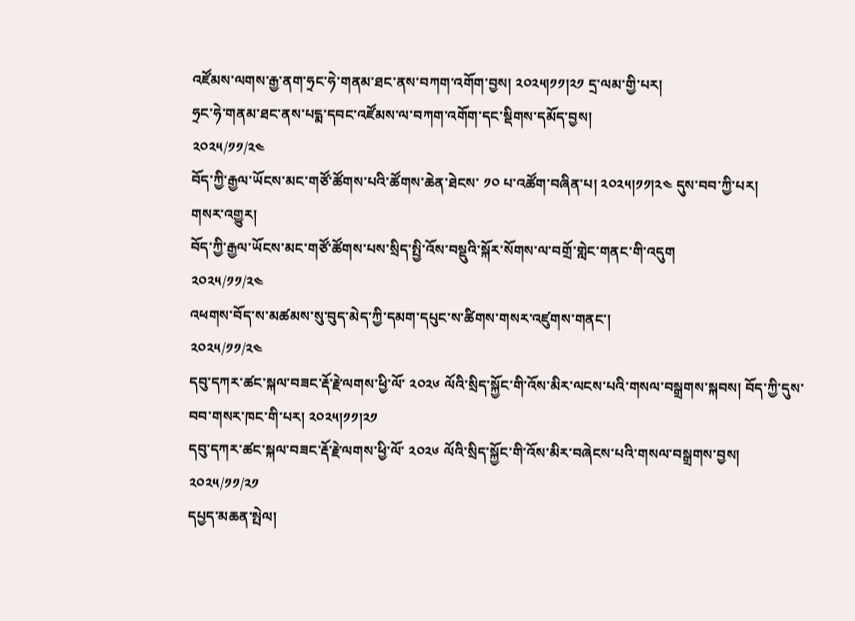འཛོམས་ལགས་རྒྱ་ནག་ཧྲང་ཧེ་གནམ་ཐང་ནས་བཀག་འགོག་བྱས། ༢༠༢༥།༡༡།༢༡ དྲ་ལམ་གྱི་པར།
ཧྲང་ཧེ་གནམ་ཐང་ནས་པདྨ་དབང་འཛོམས་ལ་བཀག་འགོག་དང་སྡིགས་དམོད་བྱས།
༢༠༢༥/༡༡/༢༤
བོད་ཀྱི་རྒྱལ་ཡོངས་མང་གཙོ་ཚོགས་པའི་ཚོགས་ཆེན་ཐེངས་ ༡༠ པ་འཚོག་བཞིན་པ། ༢༠༢༥།༡༡།༢༤ དུས་བབ་ཀྱི་པར།
གསར་འགྱུར།
བོད་ཀྱི་རྒྱལ་ཡོངས་མང་གཙོ་ཚོགས་པས་སྲིད་སྤྱི་འོས་བསྡུའི་སྐོར་སོགས་ལ་བགྲོ་གླེང་གནང་གི་འདུག
༢༠༢༥/༡༡/༢༤
འཕགས་བོད་ས་མཚམས་སུ་བུད་མེད་ཀྱི་དམག་དཔུང་ས་ཚིགས་གསར་འཛུགས་གནང་།
༢༠༢༥/༡༡/༢༤
དབུ་དཀར་ཚང་སྐལ་བཟང་རྡོ་རྗེ་ལགས་ཕྱི་ལོ་ ༢༠༢༦ ལོའི་སྲིད་སྐྱོང་གི་འོས་མིར་ལངས་པའི་གསལ་བསྒྲགས་སྐབས། བོད་ཀྱི་དུས་བབ་གསར་ཁང་གི་པར། ༢༠༢༥།༡༡།༢༡
དབུ་དཀར་ཚང་སྐལ་བཟང་རྡོ་རྗེ་ལགས་ཕྱི་ལོ་ ༢༠༢༦ ལོའི་སྲིད་སྐྱོང་གི་འོས་མིར་བཞེངས་པའི་གསལ་བསྒྲགས་བྱས།
༢༠༢༥/༡༡/༢༡
དཔྱད་མཆན་སྤེལ།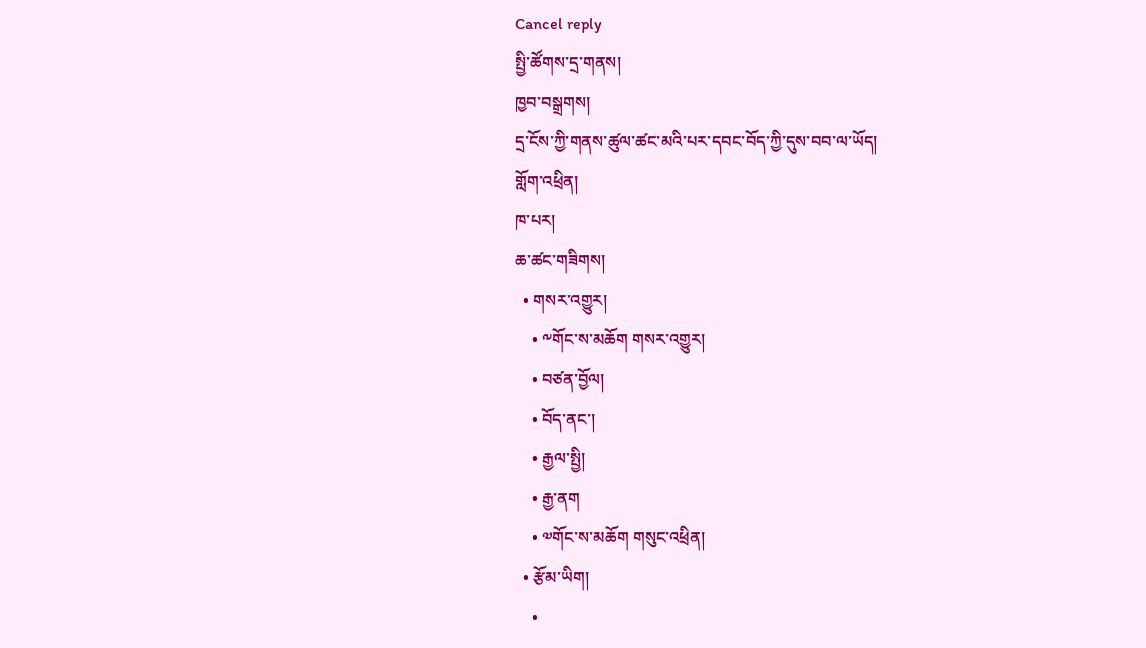Cancel reply
སྤྱི་ཚོགས་དྲ་གནས།
ཁྱབ་བསྒྲགས།
དྲ་ངོས་ཀྱི་གནས་ཚུལ་ཚང་མའི་པར་དབང་བོད་ཀྱི་དུས་བབ་ལ་ཡོད།
གློག་འཕྲིན།
ཁ་པར།
ཆ་ཚང་གཟིགས།
  • གསར་འགྱུར།
    • ༸གོང་ས་མཆོག གསར་འགྱུར།
    • བཙན་བྱོལ།
    • བོད་ནང་།
    • རྒྱལ་སྤྱི།
    • རྒྱ་ནག
    • ༧གོང་ས་མཆོག གསུང་འཕྲིན།
  • རྩོམ་ཡིག།
    •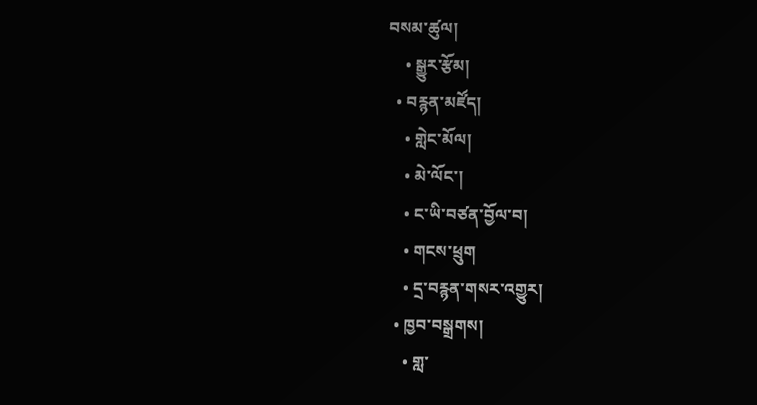བསམ་ཚུལ།
    • སྒྱུར་རྩོམ།
  • བརྙན་མཛོད།
    • གླེང་མོལ།
    • མེ་ལོང་།
    • ང་ཡི་བཙན་བྱོལ་བ།
    • གངས་ཕྲུག
    • དྲ་བརྙན་གསར་འགྱུར།
  • ཁྱབ་བསྒྲགས།
    • གླ་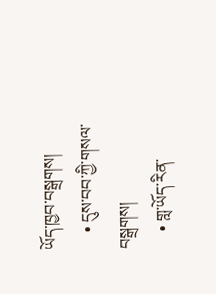ཡོད་ཁྱབ་བསྒྲགས།
    • དུས་བབ་ཀྱི་གསལ་བསྒྲགས།
    • གླ་ཡོད་རིན་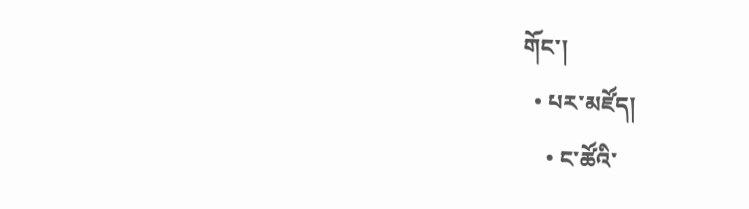གོང་།
  • པར་མཛོད།
    • ང་ཚོའི་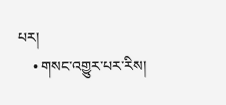པར།
    • གསང་འགྱུར་པར་རིས།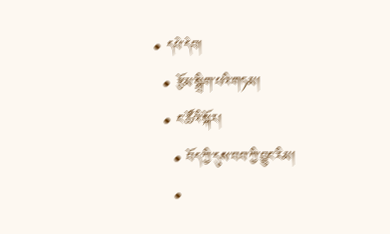• དཔེ་དེབ།
  • རྩོམ་སྒྲིག་པའི་གཏམ།
  • ང་ཚོའི་སྐོར།
    • བོད་ཀྱི་དུས་བབ་ཀྱི་བྱུང་རིམ།
    •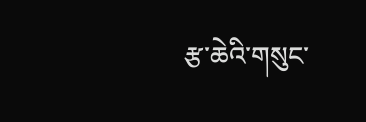རྩ་ཆེའི་གསུང་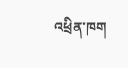འཕྲིན་ཁག